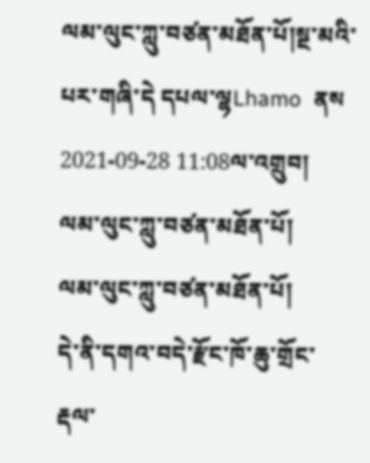ལམ་ལུང་ཀླུ་བཙན་མཐོན་པོ།སྔ་མའི་པར་གཞི་དེ དཔལ་ལྷLhamo  ནས 2021-09-28 11:08ལ་འགྲུབ།
ལམ་ལུང་ཀླུ་བཙན་མཐོན་པོ།
ལམ་ལུང་ཀླུ་བཙན་མཐོན་པོ།
དེ་ནི་དགའ་བདེ་རྫོང་ཁོ་ཆུ་གྲོང་རྡལ་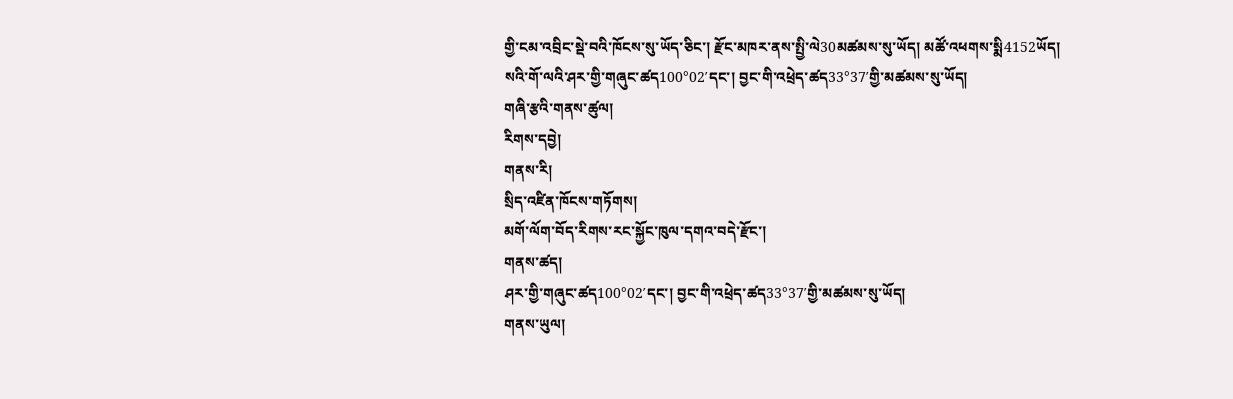གྱི་ངམ་འབྲིང་སྡེ་བའི་ཁོངས་སུ་ཡོད་ཅིང་། རྫོང་མཁར་ནས་སྤྱི་ལེ30མཚམས་སུ་ཡོད། མཚོ་འཕགས་སྨི4152ཡོད། སའི་གོ་ལའི་ཤར་གྱི་གཞུང་ཚད100°02′དང་། བྱང་གི་འཕྲེད་ཚད33°37′གྱི་མཚམས་སུ་ཡོད།
གཞི་རྩའི་གནས་ཚུལ།
རིགས་དབྱེ།
གནས་རི།
སྲིད་འཛིན་ཁོངས་གཏོགས།
མགོ་ལོག་བོད་རིགས་རང་སྐྱོང་ཁུལ་དགའ་བདེ་རྫོང་།
གནས་ཚད།
ཤར་གྱི་གཞུང་ཚད100°02′དང་། བྱང་གི་འཕྲེད་ཚད33°37′གྱི་མཚམས་སུ་ཡོད།
གནས་ཡུལ།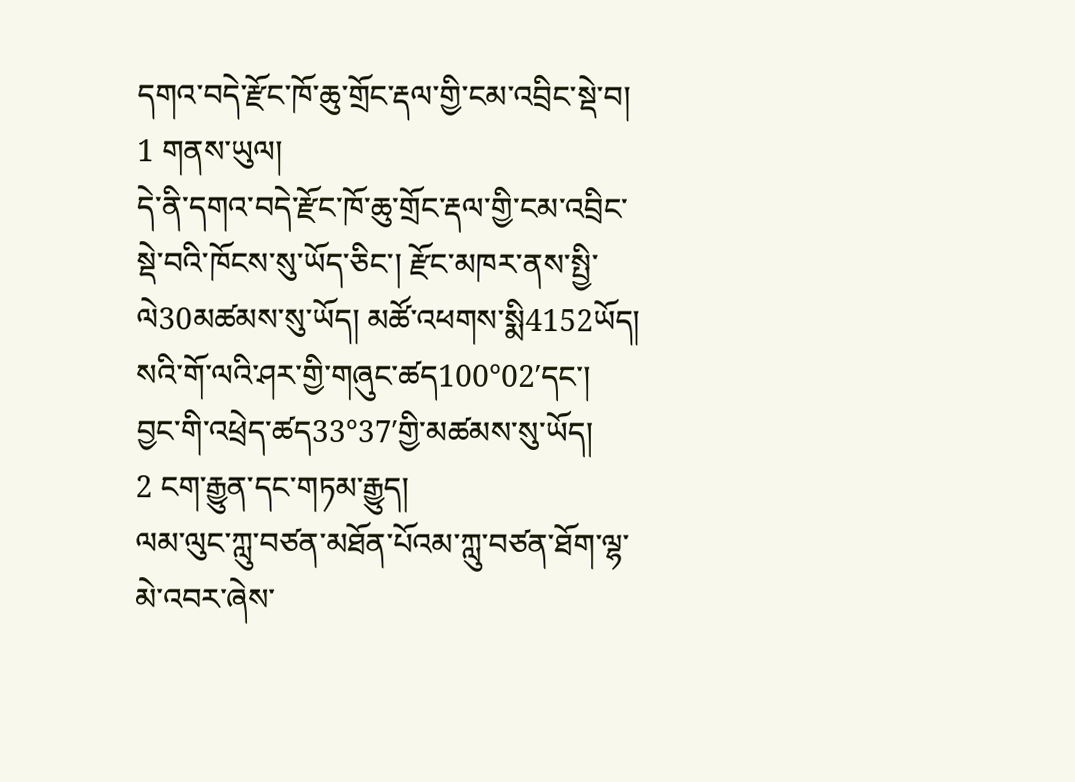དགའ་བདེ་རྫོང་ཁོ་ཆུ་གྲོང་རྡལ་གྱི་ངམ་འབྲིང་སྡེ་བ།
1 གནས་ཡུལ།
དེ་ནི་དགའ་བདེ་རྫོང་ཁོ་ཆུ་གྲོང་རྡལ་གྱི་ངམ་འབྲིང་སྡེ་བའི་ཁོངས་སུ་ཡོད་ཅིང་། རྫོང་མཁར་ནས་སྤྱི་ལེ30མཚམས་སུ་ཡོད། མཚོ་འཕགས་སྨི4152ཡོད། སའི་གོ་ལའི་ཤར་གྱི་གཞུང་ཚད100°02′དང་། བྱང་གི་འཕྲེད་ཚད33°37′གྱི་མཚམས་སུ་ཡོད།
2 ངག་རྒྱུན་དང་གཏམ་རྒྱུད།
ལམ་ལུང་ཀླུ་བཙན་མཐོན་པོའམ་ཀླུ་བཙན་ཐོག་ལྷ་མེ་འབར་ཞེས་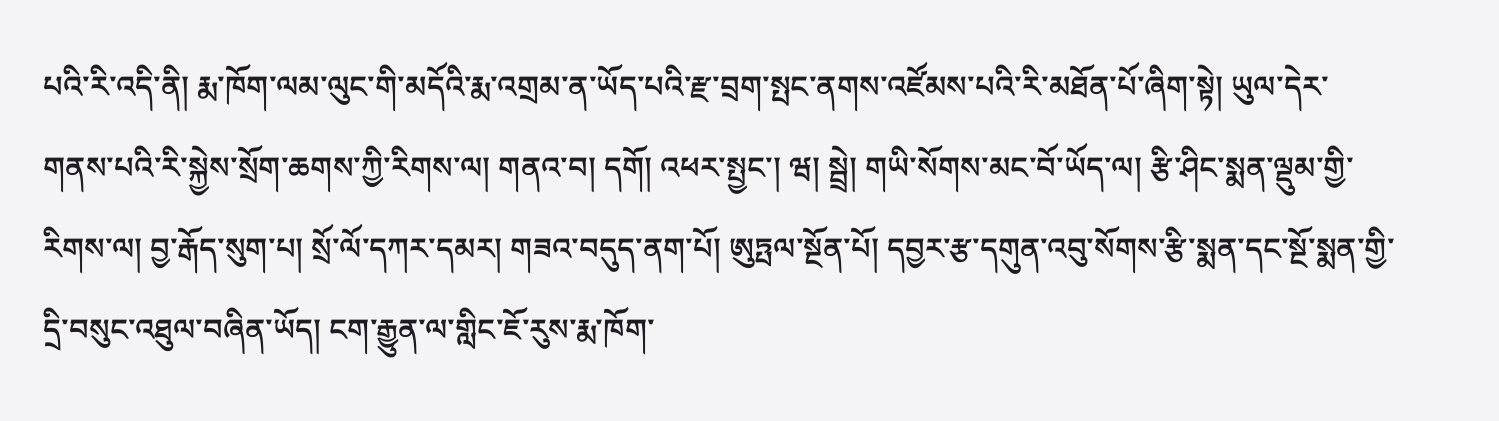པའི་རི་འདི་ནི། རྨ་ཁོག་ལམ་ལུང་གི་མདོའི་རྨ་འགྲམ་ན་ཡོད་པའི་རྫ་བྲག་སྤང་ནགས་འཛོམས་པའི་རི་མཐོན་པོ་ཞིག་སྟེ། ཡུལ་དེར་གནས་པའི་རི་སྐྱེས་སྲོག་ཆགས་ཀྱི་རིགས་ལ། གནའ་བ། དགོ། འཕར་སྤྱང་། ཝ། སྦྲེ། གཡི་སོགས་མང་བོ་ཡོད་ལ། རྩི་ཤིང་སྨན་ལྡུམ་གྱི་རིགས་ལ། བྱ་རྒོད་སུག་པ། སྲོ་ལོ་དཀར་དམར། གཟའ་བདུད་ནག་པོ། ཨུཏྤལ་སྔོན་པོ། དབྱར་རྩ་དགུན་འབུ་སོགས་རྩི་སྨན་དང་སྔོ་སྨན་གྱི་དྲི་བསུང་འཐུལ་བཞིན་ཡོད། ངག་རྒྱུན་ལ་གླིང་ཇོ་རུས་རྨ་ཁོག་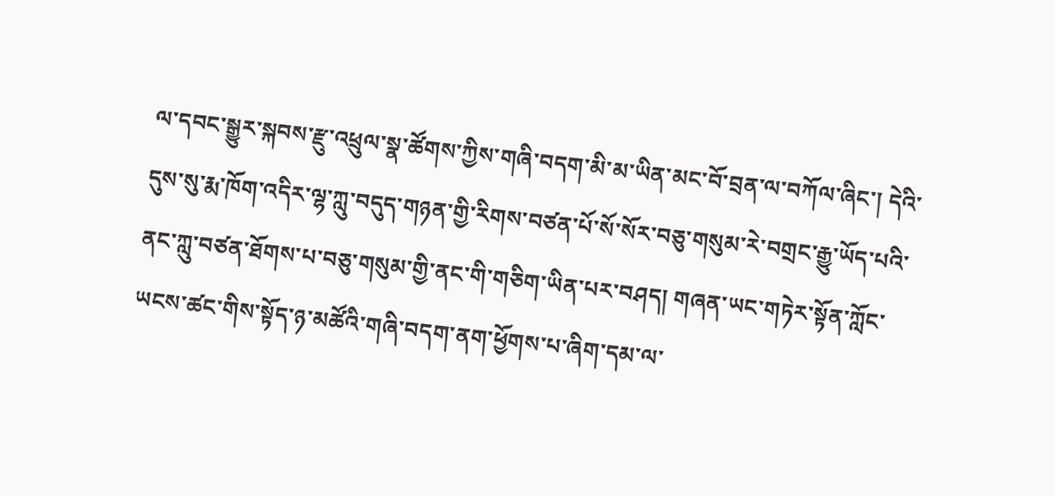ལ་དབང་སྒྱུར་སྐབས་རྫུ་འཕྲུལ་སྣ་ཚོགས་ཀྱིས་གཞི་བདག་མི་མ་ཡིན་མང་བོ་བྲན་ལ་བཀོལ་ཞིང་། དེའི་དུས་སུ་རྨ་ཁོག་འདིར་ལྷ་ཀླུ་བདུད་གཉན་གྱི་རིགས་བཙན་པོ་སོ་སོར་བཅུ་གསུམ་རེ་བགྲང་རྒྱུ་ཡོད་པའི་ནང་ཀླུ་བཙན་ཐོགས་པ་བཅུ་གསུམ་གྱི་ནང་གི་གཅིག་ཡིན་པར་བཤད། གཞན་ཡང་གཏེར་སྟོན་ཀློང་ཡངས་ཚང་གིས་སྟོད་ཉ་མཚོའི་གཞི་བདག་ནག་ཕྱོགས་པ་ཞིག་དམ་ལ་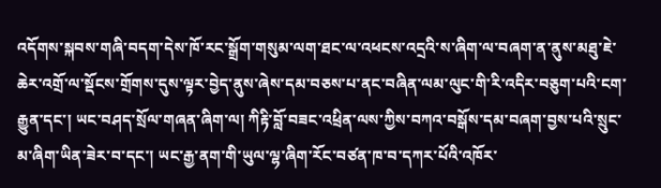འདོགས་སྐབས་གཞི་བདག་དེས་ཁོ་རང་སྒྲོག་གསུམ་ལག་ཐང་ལ་འཕངས་འདྲའི་ས་ཞིག་ལ་བཞག་ན་ནུས་མཐུ་ཇེ་ཆེར་འགྲོ་ལ་སྡོངས་གྲོགས་དུས་ལྟར་བྱེད་ནུས་ཞེས་དམ་བཅས་པ་ནང་བཞིན་ལམ་ལུང་གི་རི་འདིར་བཅུག་པའི་ངག་རྒྱུན་དང་། ཡང་བཤད་སྲོལ་གཞན་ཞིག་ལ། ཀིརྟི་བློ་བཟང་འཕྲིན་ལས་ཀྱིས་བཀའ་བསྒོས་དམ་བཞག་བྱས་པའི་སྲུང་མ་ཞིག་ཡིན་ཟེར་བ་དང་། ཡང་རྒྱ་ནག་གི་ཡུལ་ལྷ་ཞིག་རོང་བཙན་ཁ་བ་དཀར་པོའི་འཁོར་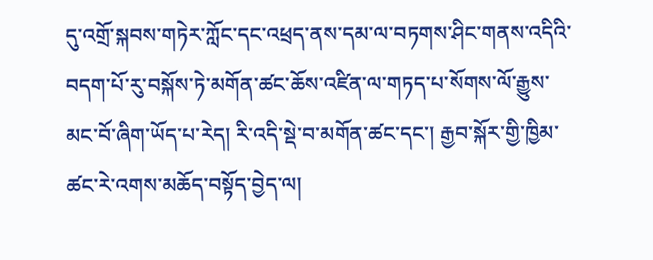དུ་འགྲོ་སྐབས་གཏེར་ཀློང་དང་འཕྲད་ནས་དམ་ལ་བཏགས་ཤིང་གནས་འདིའི་བདག་པོ་རུ་བསྐོས་ཏེ་མགོན་ཚང་ཆོས་འཛིན་ལ་གཏད་པ་སོགས་ལོ་རྒྱུས་མང་བོ་ཞིག་ཡོད་པ་རེད། རི་འདི་སྡེ་བ་མགོན་ཚང་དང་། རྒྱབ་སྐོར་གྱི་ཁྱིམ་ཚང་རེ་འགས་མཆོད་བསྟོད་བྱེད་ལ།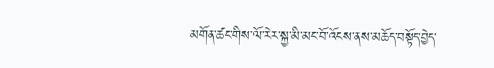མགོན་ཚང་གིས་ལོ་རེར་སྐྱ་མི་མང་བོ་འོངས་ནས་མཆོད་བསྟོད་བྱེད་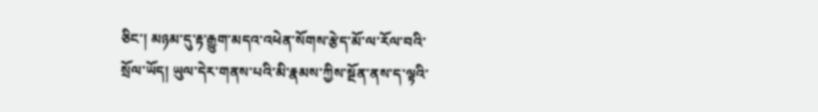ཅིང་། མཉམ་དུ་རྟ་རྒྱུག་མདའ་འཕེན་སོགས་རྩེད་མོ་ལ་རོལ་བའི་སྲོལ་ཡོད། ཡུལ་དེར་གནས་པའི་མི་རྣམས་ཀྱིས་སྔོན་ནས་ད་ལྟའི་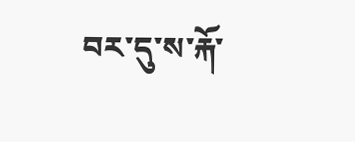བར་དུ་ས་རྐོ་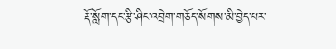རྡོ་སློག་དང་རྩི་ཤིང་འབྲེག་གཅོད་སོགས་མི་བྱེད་པར་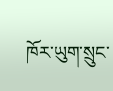ཁོར་ཡུག་སྲུང་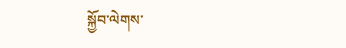སྐྱོབ་ལེགས་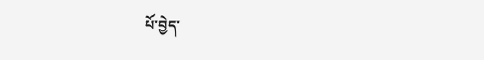པོ་བྱེད་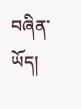བཞིན་ཡོད།